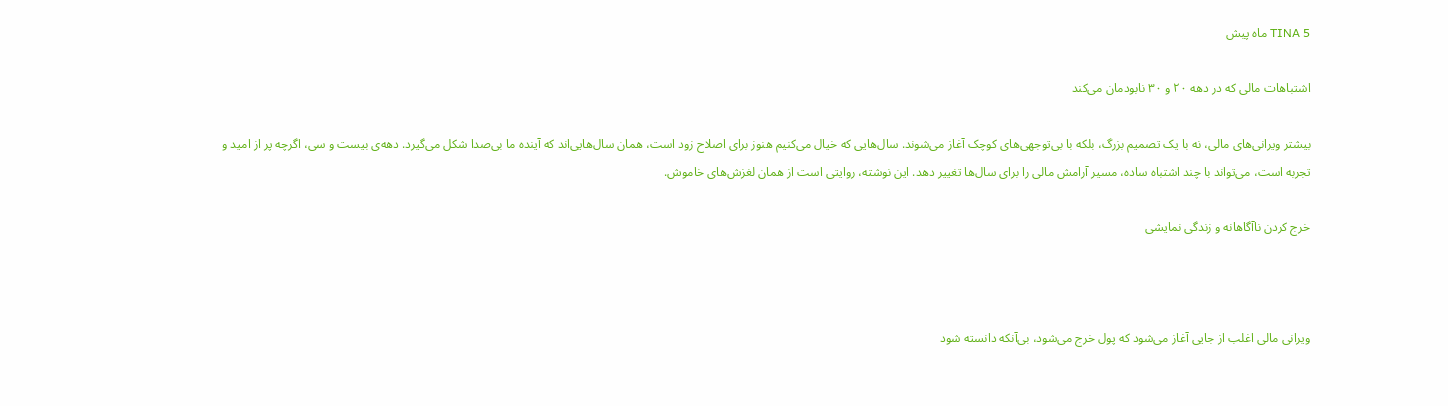TINA 5 ماه پیش

اشتباهات مالی که در دهه ۲۰ و ۳۰ نابودمان می‌کند

بیشتر ویرانی‌های مالی، نه با یک تصمیم بزرگ، بلکه با بی‌توجهی‌های کوچک آغاز می‌شوند. سال‌هایی که خیال می‌کنیم هنوز برای اصلاح زود است، همان سال‌هایی‌اند که آینده ما بی‌صدا شکل می‌گیرد. دهه‌ی بیست و سی، اگرچه پر از امید و تجربه است، می‌تواند با چند اشتباه ساده، مسیر آرامش مالی را برای سال‌ها تغییر دهد. این نوشته، روایتی است از همان لغزش‌های خاموش.

خرج کردن ناآگاهانه و زندگی نمایشی



ویرانی مالی اغلب از جایی آغاز می‌شود که پول خرج می‌شود، بی‌آنکه دانسته شود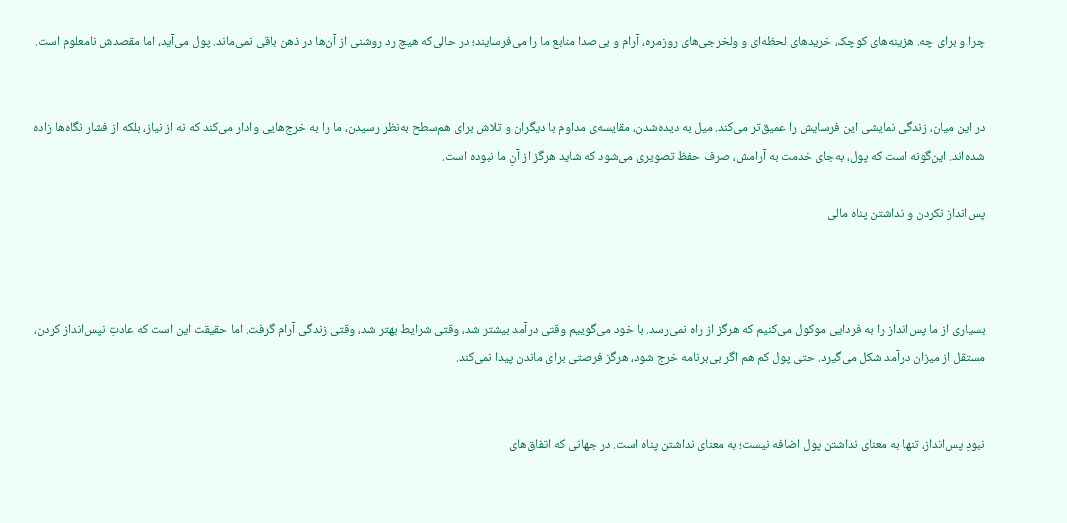چرا و برای چه. هزینه‌های کوچک، خریدهای لحظه‌ای و ولخرجی‌های روزمره، آرام و بی‌صدا منابع ما را می‌فرسایند؛ در حالی‌که هیچ رد روشنی از آن‌ها در ذهن باقی نمی‌ماند. پول می‌آید، اما مقصدش نامعلوم است.


در این میان، زندگی نمایشی این فرسایش را عمیق‌تر می‌کند. میل به دیده‌شدن، مقایسه‌ی مداوم با دیگران و تلاش برای هم‌سطح به‌نظر رسیدن، ما را به خرج‌هایی وادار می‌کند که نه از نیاز، بلکه از فشار نگاه‌ها زاده شده‌اند. این‌گونه است که پول، به‌جای خدمت به آرامش، صرف حفظ تصویری می‌شود که شاید هرگز از آنِ ما نبوده است.

پس‌انداز نکردن و نداشتن پناه مالی



بسیاری از ما پس‌انداز را به فردایی موکول می‌کنیم که هرگز از راه نمی‌رسد. با خود می‌گوییم وقتی درآمد بیشتر شد، وقتی شرایط بهتر شد، وقتی زندگی آرام گرفت. اما حقیقت این است که عادتِ نپس‌انداز کردن، مستقل از میزان درآمد شکل می‌گیرد. حتی پول کم هم اگر بی‌برنامه خرج شود، هرگز فرصتی برای ماندن پیدا نمی‌کند.


نبودِ پس‌انداز، تنها به معنای نداشتن پول اضافه نیست؛ به معنای نداشتن پناه است. در جهانی که اتفاق‌های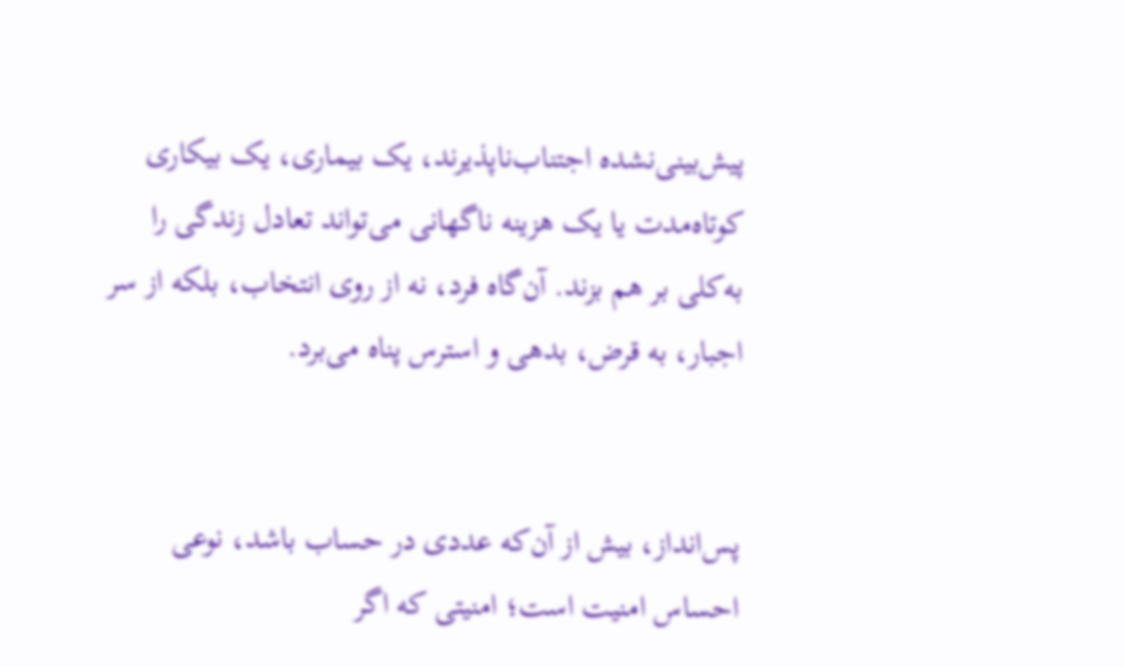پیش‌بینی‌نشده اجتناب‌ناپذیرند، یک بیماری، یک بیکاری کوتاه‌مدت یا یک هزینه ناگهانی می‌تواند تعادل زندگی را به‌کلی بر هم بزند. آن‌گاه فرد، نه از روی انتخاب، بلکه از سر اجبار، به قرض، بدهی و استرس پناه می‌برد.


پس‌انداز، بیش از آن‌که عددی در حساب باشد، نوعی احساس امنیت است؛ امنیتی که اگر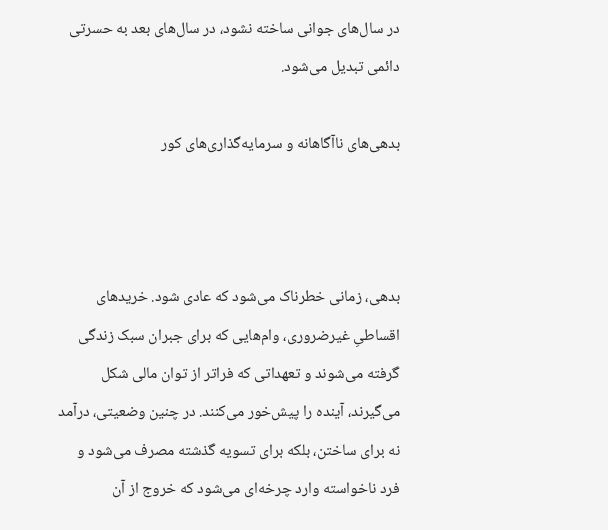در سال‌های جوانی ساخته نشود، در سال‌های بعد به حسرتی دائمی تبدیل می‌شود.

بدهی‌های ناآگاهانه و سرمایه‌گذاری‌های کور



بدهی، زمانی خطرناک می‌شود که عادی شود. خریدهای اقساطیِ غیرضروری، وام‌هایی که برای جبران سبک زندگی گرفته می‌شوند و تعهداتی که فراتر از توان مالی شکل می‌گیرند، آینده را پیش‌خور می‌کنند. در چنین وضعیتی، درآمد نه برای ساختن، بلکه برای تسویه گذشته مصرف می‌شود و فرد ناخواسته وارد چرخه‌ای می‌شود که خروج از آن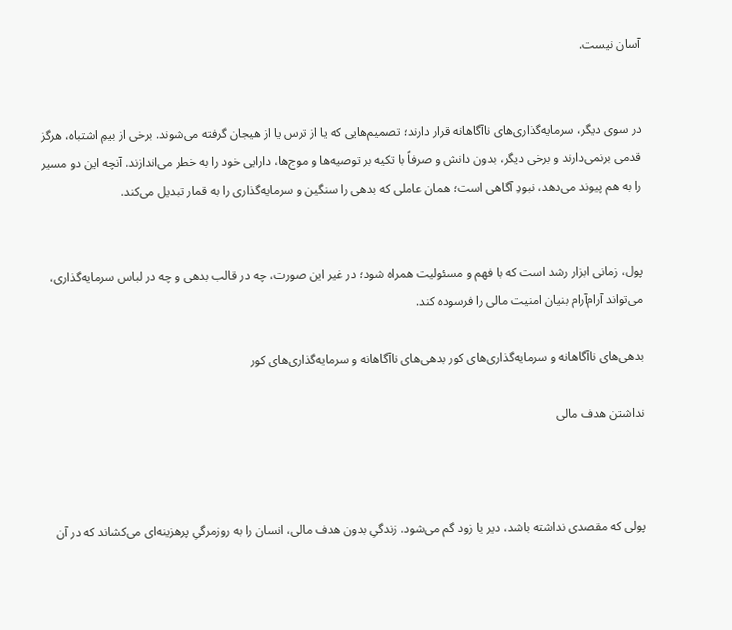آسان نیست.


در سوی دیگر، سرمایه‌گذاری‌های ناآگاهانه قرار دارند؛ تصمیم‌هایی که یا از ترس یا از هیجان گرفته می‌شوند. برخی از بیمِ اشتباه، هرگز قدمی برنمی‌دارند و برخی دیگر، بدون دانش و صرفاً با تکیه بر توصیه‌ها و موج‌ها، دارایی خود را به خطر می‌اندازند. آنچه این دو مسیر را به هم پیوند می‌دهد، نبودِ آگاهی است؛ همان عاملی که بدهی را سنگین و سرمایه‌گذاری را به قمار تبدیل می‌کند.


پول، زمانی ابزار رشد است که با فهم و مسئولیت همراه شود؛ در غیر این صورت، چه در قالب بدهی و چه در لباس سرمایه‌گذاری، می‌تواند آرام‌آرام بنیان امنیت مالی را فرسوده کند.

بدهی‌های ناآگاهانه و سرمایه‌گذاری‌های کور بدهی‌های ناآگاهانه و سرمایه‌گذاری‌های کور

نداشتن هدف مالی



پولی که مقصدی نداشته باشد، دیر یا زود گم می‌شود. زندگیِ بدون هدف مالی، انسان را به روزمرگیِ پرهزینه‌ای می‌کشاند که در آن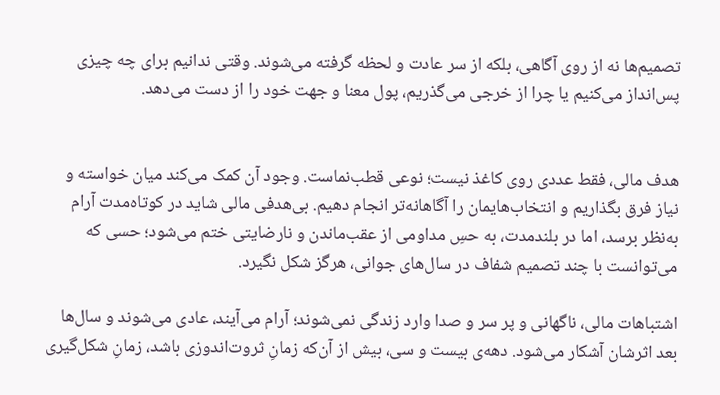تصمیم‌ها نه از روی آگاهی، بلکه از سر عادت و لحظه گرفته می‌شوند. وقتی ندانیم برای چه چیزی پس‌انداز می‌کنیم یا چرا از خرجی می‌گذریم، پول معنا و جهت خود را از دست می‌دهد.


هدف مالی، فقط عددی روی کاغذ نیست؛ نوعی قطب‌نماست. وجود آن کمک می‌کند میان خواسته و نیاز فرق بگذاریم و انتخاب‌هایمان را آگاهانه‌تر انجام دهیم. بی‌هدفی مالی شاید در کوتاه‌مدت آرام به‌نظر برسد، اما در بلندمدت، به حسِ مداومی از عقب‌ماندن و نارضایتی ختم می‌شود؛ حسی که می‌توانست با چند تصمیم شفاف در سال‌های جوانی، هرگز شکل نگیرد.

اشتباهات مالی، ناگهانی و پر سر و صدا وارد زندگی نمی‌شوند؛ آرام می‌آیند، عادی می‌شوند و سال‌ها بعد اثرشان آشکار می‌شود. دهه‌ی بیست و سی، بیش از آن‌که زمانِ ثروت‌اندوزی باشد، زمانِ شکل‌گیری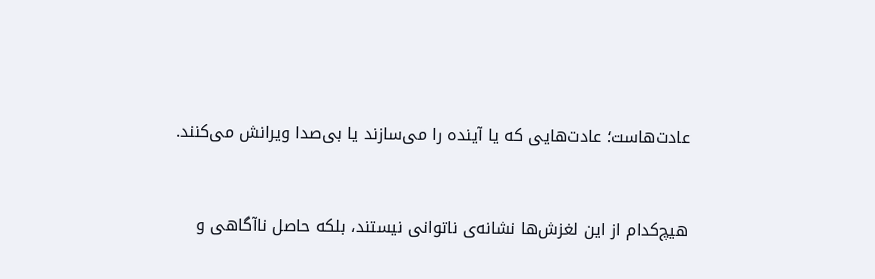عادت‌هاست؛ عادت‌هایی که یا آینده را می‌سازند یا بی‌صدا ویرانش می‌کنند.


هیچ‌کدام از این لغزش‌ها نشانه‌ی ناتوانی نیستند، بلکه حاصل ناآگاهی و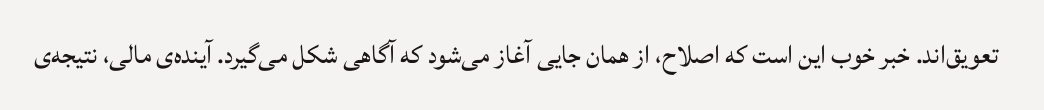تعویق‌اند. خبر خوب این است که اصلاح، از همان جایی آغاز می‌شود که آگاهی شکل می‌گیرد. آینده‌ی مالی، نتیجه‌ی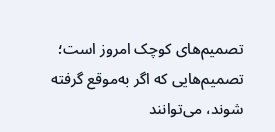تصمیم‌های کوچک امروز است؛ تصمیم‌هایی که اگر به‌موقع گرفته شوند، می‌توانند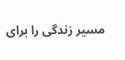مسیر زندگی را برای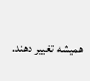همیشه تغییر دهند.